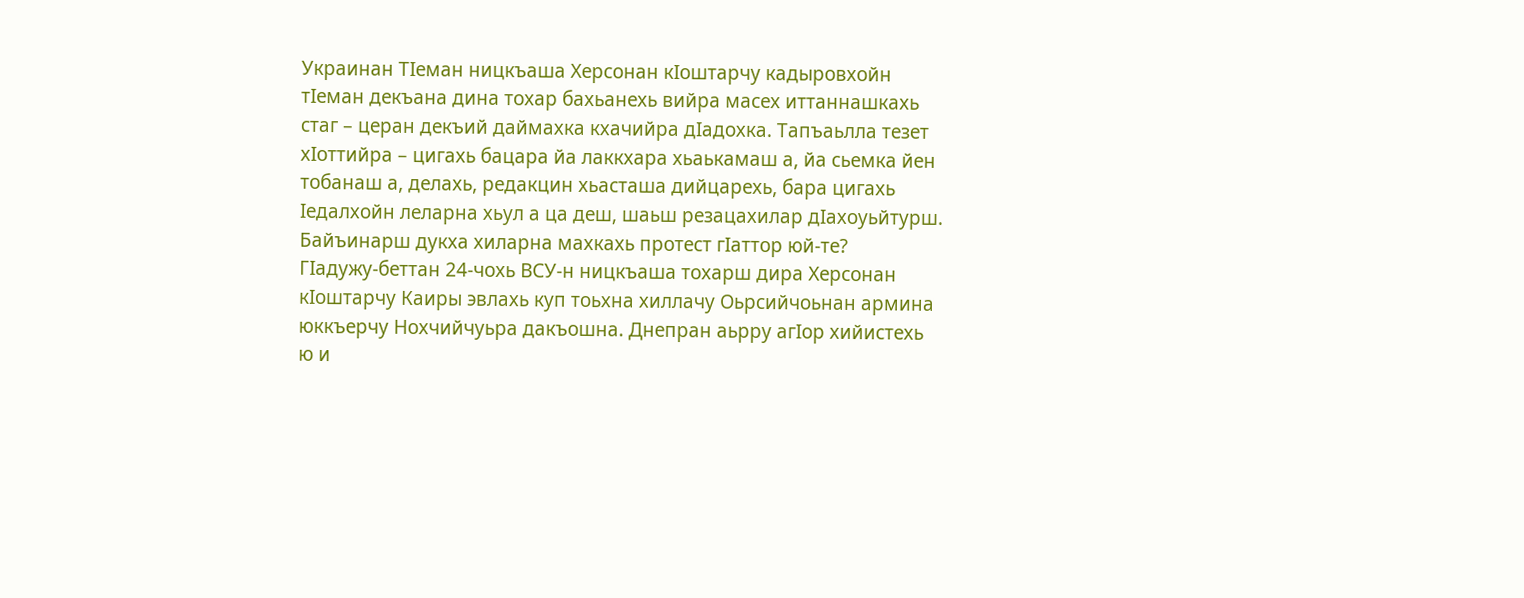Украинан ТIеман ницкъаша Херсонан кIоштарчу кадыровхойн тIеман декъана дина тохар бахьанехь вийра масех иттаннашкахь стаг – церан декъий даймахка кхачийра дIадохка. Тапъаьлла тезет хIоттийра – цигахь бацара йа лаккхара хьаькамаш а, йа сьемка йен тобанаш а, делахь, редакцин хьасташа дийцарехь, бара цигахь Iедалхойн леларна хьул а ца деш, шаьш резацахилар дIахоуьйтурш. Байъинарш дукха хиларна махкахь протест гIаттор юй-те?
ГIадужу-беттан 24-чохь ВСУ-н ницкъаша тохарш дира Херсонан кIоштарчу Каиры эвлахь куп тоьхна хиллачу Оьрсийчоьнан армина юккъерчу Нохчийчуьра дакъошна. Днепран аьрру агIор хийистехь ю и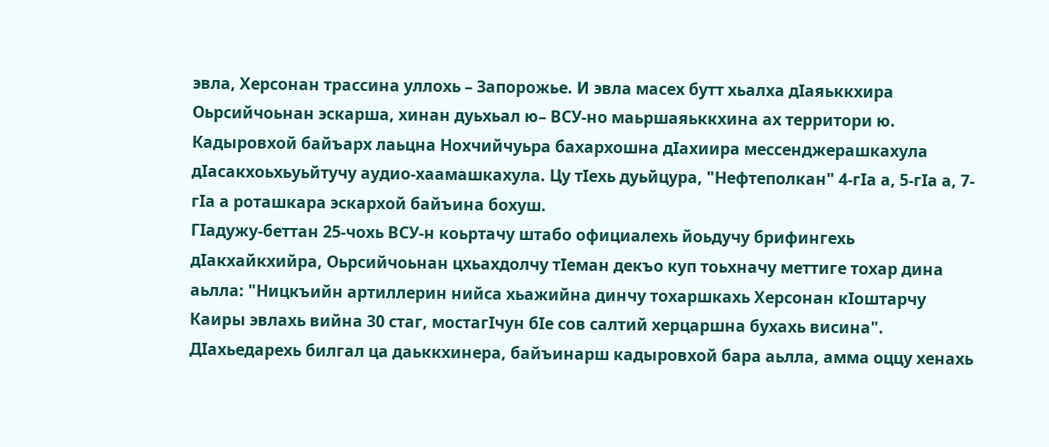эвла, Херсонан трассина уллохь – Запорожье. И эвла масех бутт хьалха дIаяьккхира Оьрсийчоьнан эскарша, хинан дуьхьал ю– ВСУ-но маьршаяьккхина ах территори ю.
Кадыровхой байъарх лаьцна Нохчийчуьра бахархошна дIахиира мессенджерашкахула дIасакхоьхьуьйтучу аудио-хаамашкахула. Цу тIехь дуьйцура, "Нефтеполкан" 4-гIа а, 5-гIа а, 7-гIа а роташкара эскархой байъина бохуш.
ГIадужу-беттан 25-чохь ВСУ-н коьртачу штабо официалехь йоьдучу брифингехь дIакхайкхийра, Оьрсийчоьнан цхьахдолчу тIеман декъо куп тоьхначу меттиге тохар дина аьлла: "Ницкъийн артиллерин нийса хьажийна динчу тохаршкахь Херсонан кIоштарчу Каиры эвлахь вийна 30 стаг, мостагIчун бIе сов салтий херцаршна бухахь висина".
ДIахьедарехь билгал ца даьккхинера, байъинарш кадыровхой бара аьлла, амма оццу хенахь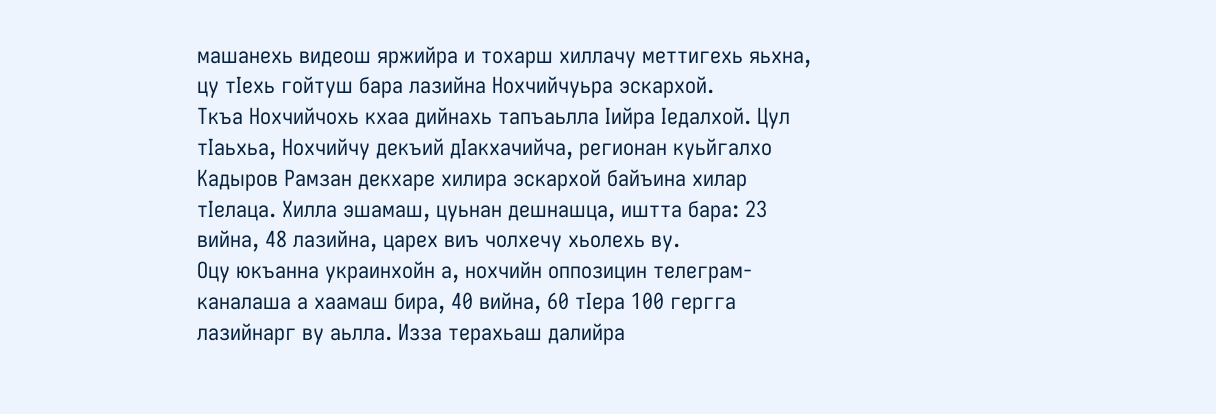машанехь видеош яржийра и тохарш хиллачу меттигехь яьхна, цу тIехь гойтуш бара лазийна Нохчийчуьра эскархой.
Ткъа Нохчийчохь кхаа дийнахь тапъаьлла Iийра Iедалхой. Цул тIаьхьа, Нохчийчу декъий дIакхачийча, регионан куьйгалхо Кадыров Рамзан декхаре хилира эскархой байъина хилар тIелаца. Хилла эшамаш, цуьнан дешнашца, иштта бара: 23 вийна, 48 лазийна, царех виъ чолхечу хьолехь ву.
Оцу юкъанна украинхойн а, нохчийн оппозицин телеграм-каналаша а хаамаш бира, 40 вийна, 60 тIера 100 гергга лазийнарг ву аьлла. Изза терахьаш далийра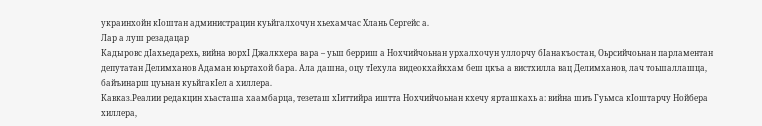украинхойн кIоштан администрацин куьйгалхочун хьехамчас Хлань Сергейс а.
Лар а луш резадацар
Кадыровс дIахьедарехь, вийна ворхI Джалкхера вара – уьш берриш а Нохчийчоьнан урхалхочун уллорчу бIанакъостан, Оьрсийчоьнан парламентан депутатан Делимханов Адаман юьртахой бара. Ала дашна, оцу тIехула видеокхайкхам беш цкъа а вистхилла вац Делимханов, лач тоьшаллашца, байъинарш цуьнан куьйгакIел а хиллера.
Кавказ.Реалии редакцин хьасташа хаамбарца, тезеташ хIиттийра иштта Нохчийчоьнан кхечу ярташкахь а: вийна шиъ Гуьмса кIоштарчу Нойбера хиллера,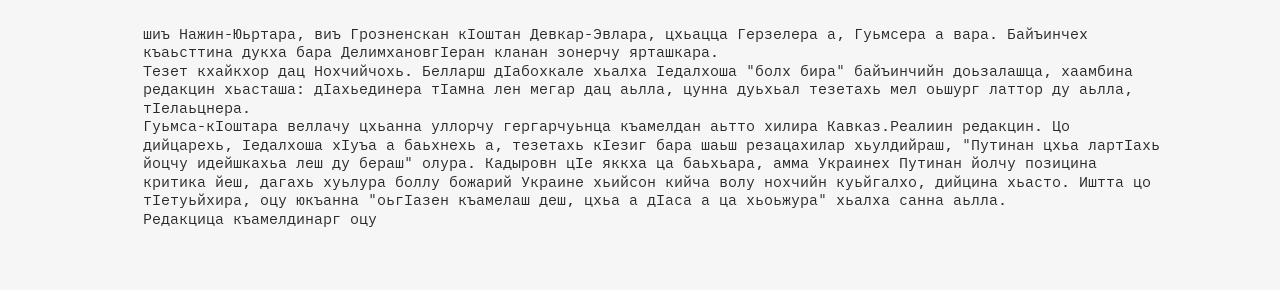шиъ Нажин-Юьртара, виъ Грозненскан кIоштан Девкар-Эвлара, цхьацца Герзелера а, Гуьмсера а вара. Байъинчех къаьсттина дукха бара ДелимхановгIеран кланан зонерчу ярташкара.
Тезет кхайкхор дац Нохчийчохь. Белларш дIабохкале хьалха Iедалхоша "болх бира" байъинчийн доьзалашца, хаамбина редакцин хьасташа: дIахьединера тIамна лен мегар дац аьлла, цунна дуьхьал тезетахь мел оьшург латтор ду аьлла, тIелаьцнера.
Гуьмса-кIоштара веллачу цхьанна уллорчу гергарчуьнца къамелдан аьтто хилира Кавказ.Реалиин редакцин. Цо дийцарехь, Iедалхоша хIуъа а баьхнехь а, тезетахь кIезиг бара шаьш резацахилар хьулдийраш, "Путинан цхьа лартIахь йоцчу идейшкахьа леш ду бераш" олура. Кадыровн цIе яккха ца баьхьара, амма Украинех Путинан йолчу позицина критика йеш, дагахь хуьлура боллу божарий Украине хьийсон кийча волу нохчийн куьйгалхо, дийцина хьасто. Иштта цо тIетуьйхира, оцу юкъанна "оьгIазен къамелаш деш, цхьа а дIаса а ца хьоьжура" хьалха санна аьлла.
Редакцица къамелдинарг оцу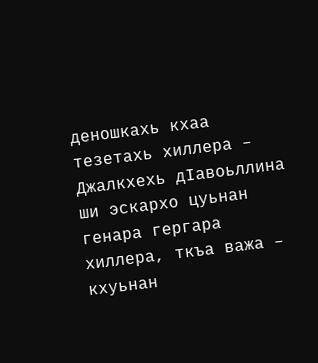деношкахь кхаа тезетахь хиллера – Джалкхехь дIавоьллина ши эскархо цуьнан генара гергара хиллера, ткъа важа – кхуьнан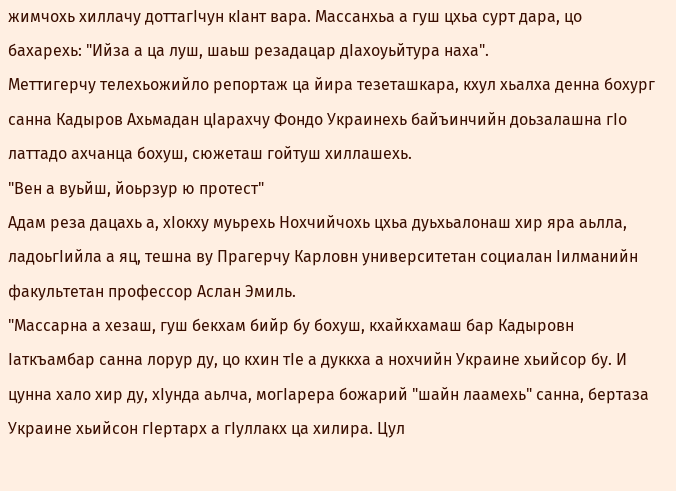жимчохь хиллачу доттагIчун кIант вара. Массанхьа а гуш цхьа сурт дара, цо бахарехь: "Ийза а ца луш, шаьш резадацар дIахоуьйтура наха".
Меттигерчу телехьожийло репортаж ца йира тезеташкара, кхул хьалха денна бохург санна Кадыров Ахьмадан цIарахчу Фондо Украинехь байъинчийн доьзалашна гIо латтадо ахчанца бохуш, сюжеташ гойтуш хиллашехь.
"Вен а вуьйш, йоьрзур ю протест"
Адам реза дацахь а, хIокху муьрехь Нохчийчохь цхьа дуьхьалонаш хир яра аьлла, ладоьгIийла а яц, тешна ву Прагерчу Карловн университетан социалан Iилманийн факультетан профессор Аслан Эмиль.
"Массарна а хезаш, гуш бекхам бийр бу бохуш, кхайкхамаш бар Кадыровн Iаткъамбар санна лорур ду, цо кхин тIе а дуккха а нохчийн Украине хьийсор бу. И цунна хало хир ду, хIунда аьлча, могIарера божарий "шайн лаамехь" санна, бертаза Украине хьийсон гIертарх а гIуллакх ца хилира. Цул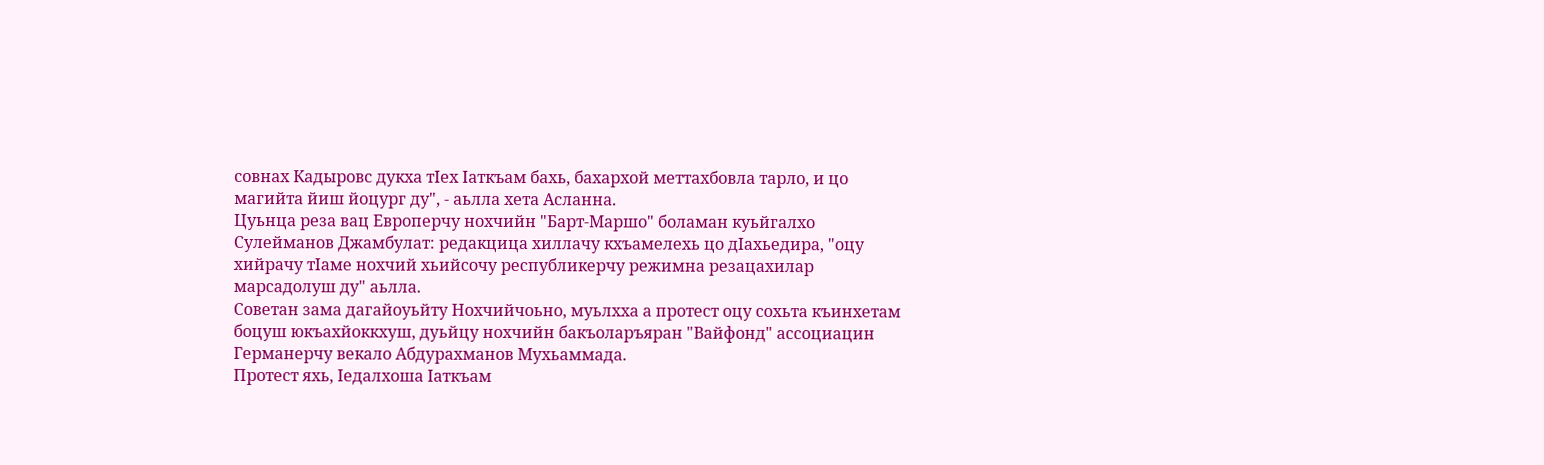совнах Кадыровс дукха тIех Iаткъам бахь, бахархой меттахбовла тарло, и цо магийта йиш йоцург ду", - аьлла хета Асланна.
Цуьнца реза вац Европерчу нохчийн "Барт-Маршо" боламан куьйгалхо Сулейманов Джамбулат: редакцица хиллачу кхъамелехь цо дIахьедира, "оцу хийрачу тIаме нохчий хьийсочу республикерчу режимна резацахилар марсадолуш ду" аьлла.
Советан зама дагайоуьйту Нохчийчоьно, муьлхха а протест оцу сохьта къинхетам боцуш юкъахйоккхуш, дуьйцу нохчийн бакъоларъяран "Вайфонд" ассоциацин Германерчу векало Абдурахманов Мухьаммада.
Протест яхь, Iедалхоша Iаткъам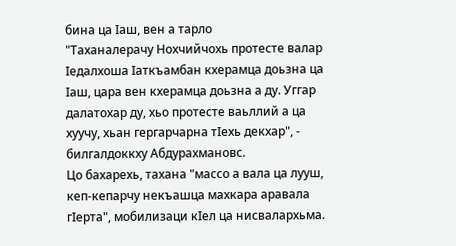бина ца Iаш, вен а тарло
"Таханалерачу Нохчийчохь протесте валар Iедалхоша Iаткъамбан кхерамца доьзна ца Iаш, цара вен кхерамца доьзна а ду. Уггар далатохар ду, хьо протесте ваьллий а ца хуучу, хьан гергарчарна тIехь декхар", - билгалдоккху Абдурахмановс.
Цо бахарехь, тахана "массо а вала ца лууш, кеп-кепарчу некъашца махкара аравала гIерта", мобилизаци кIел ца нисвалархьма.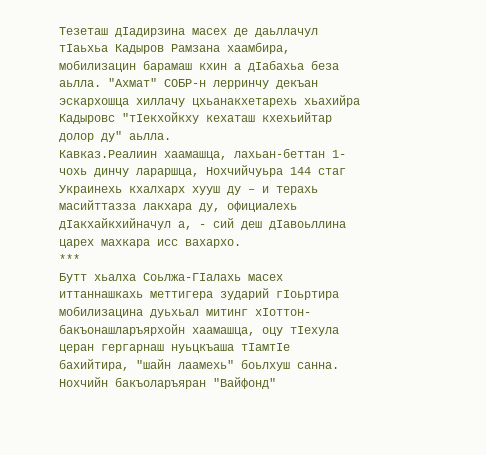Тезеташ дIадирзина масех де даьллачул тIаьхьа Кадыров Рамзана хаамбира, мобилизацин барамаш кхин а дIабахьа беза аьлла. "Ахмат" СОБР-н лерринчу декъан эскархошца хиллачу цхьанакхетарехь хьахийра Кадыровс "тIекхойкху кехаташ кхехьийтар долор ду" аьлла.
Кавказ.Реалиин хаамашца, лахьан-беттан 1-чохь динчу лараршца, Нохчийчуьра 144 стаг Украинехь кхалхарх хууш ду – и терахь масийттазза лакхара ду, официалехь дIакхайкхийначул а, - сий деш дIавоьллина царех махкара исс вахархо.
***
Бутт хьалха Соьлжа-ГIалахь масех иттаннашкахь меттигера зударий гIоьртира мобилизацина дуьхьал митинг хIоттон- бакъонашларъярхойн хаамашца, оцу тIехула церан гергарнаш нуьцкъаша тIамтIе бахийтира, "шайн лаамехь" боьлхуш санна. Нохчийн бакъоларъяран "Вайфонд"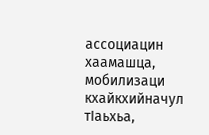ассоциацин хаамашца, мобилизаци кхайкхийначул тIаьхьа,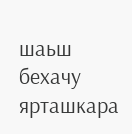шаьш бехачу ярташкара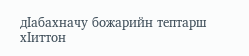дIабахначу божарийн тептарш хIиттон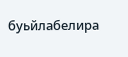буьйлабелира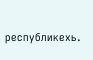республикехь.